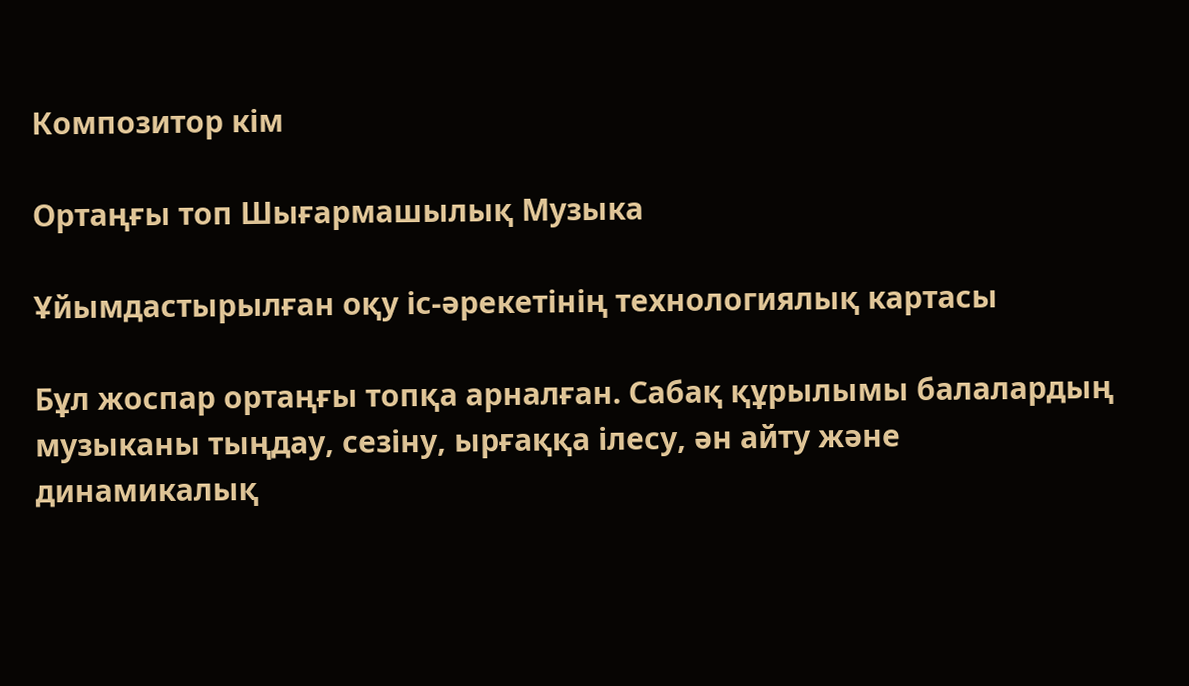Композитор кім

Ортаңғы топ Шығармашылық Музыка

Ұйымдастырылған оқу іс-әрекетінің технологиялық картасы

Бұл жоспар ортаңғы топқа арналған. Сабақ құрылымы балалардың музыканы тыңдау, сезіну, ырғаққа ілесу, ән айту және динамикалық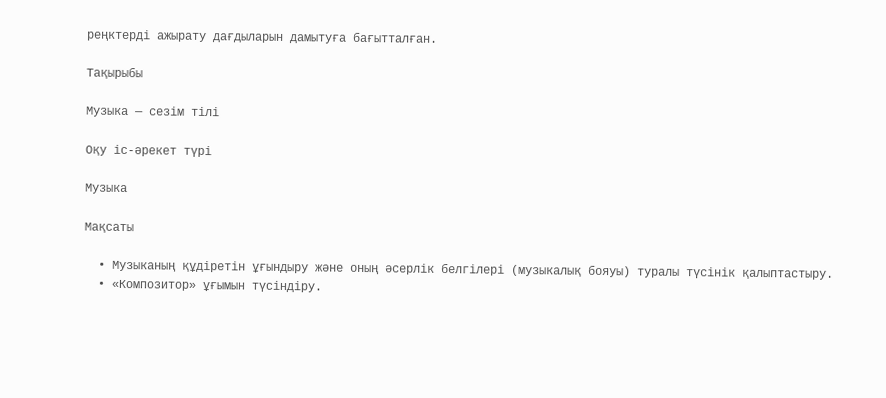реңктерді ажырату дағдыларын дамытуға бағытталған.

Тақырыбы

Музыка — сезім тілі

Оқу іс-әрекет түрі

Музыка

Мақсаты

  • Музыканың құдіретін ұғындыру және оның әсерлік белгілері (музыкалық бояуы) туралы түсінік қалыптастыру.
  • «Композитор» ұғымын түсіндіру.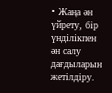• Жаңа ән үйрету, бір үнділікпен ән салу дағдыларын жетілдіру.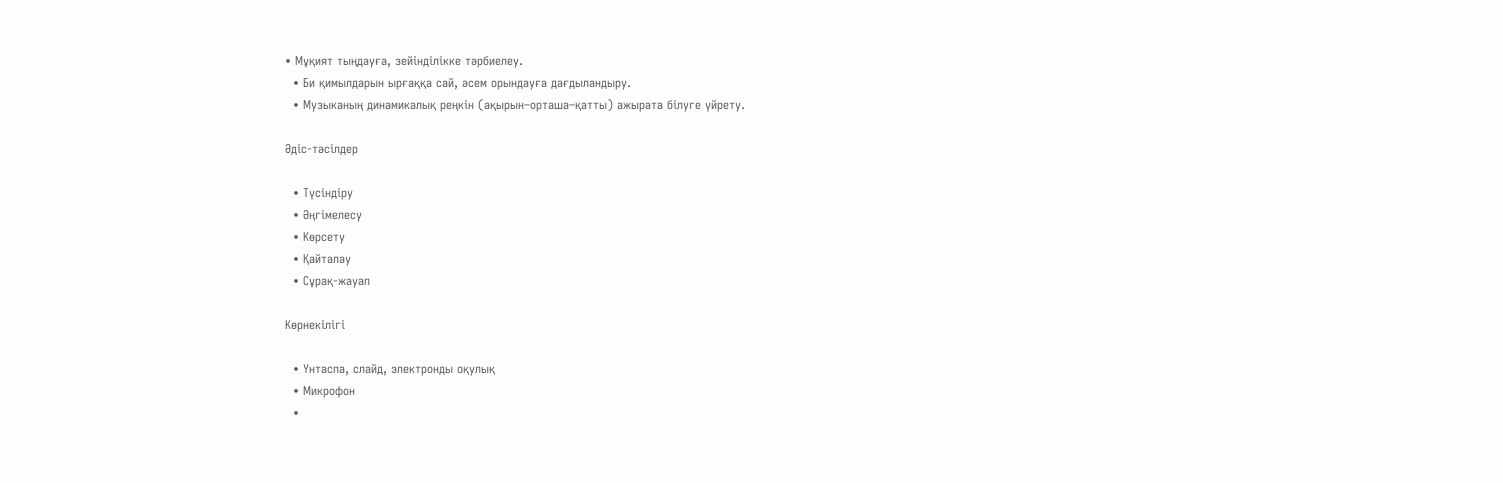• Мұқият тыңдауға, зейінділікке тәрбиелеу.
  • Би қимылдарын ырғаққа сай, әсем орындауға дағдыландыру.
  • Музыканың динамикалық реңкін (ақырын–орташа–қатты) ажырата білуге үйрету.

Әдіс-тәсілдер

  • Түсіндіру
  • Әңгімелесу
  • Көрсету
  • Қайталау
  • Сұрақ-жауап

Көрнекілігі

  • Үнтаспа, слайд, электронды оқулық
  • Микрофон
  •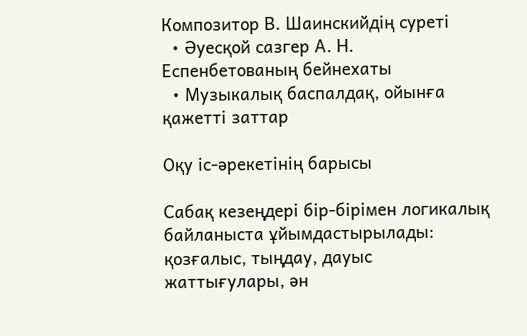Композитор В. Шаинскийдің суреті
  • Әуесқой сазгер А. Н. Еспенбетованың бейнехаты
  • Музыкалық баспалдақ, ойынға қажетті заттар

Оқу іс-әрекетінің барысы

Сабақ кезеңдері бір-бірімен логикалық байланыста ұйымдастырылады: қозғалыс, тыңдау, дауыс жаттығулары, ән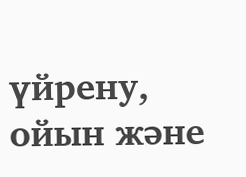үйрену, ойын және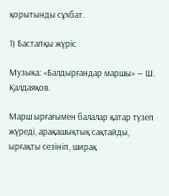қорытынды сұхбат.

1) Бастапқы жүріс

Музыка: «Балдырғандар маршы» — Ш. Қалдаяқов.

Марш ырғағымен балалар қатар түзеп жүреді, арақашықтық сақтайды, ырғақты сезініп, ширақ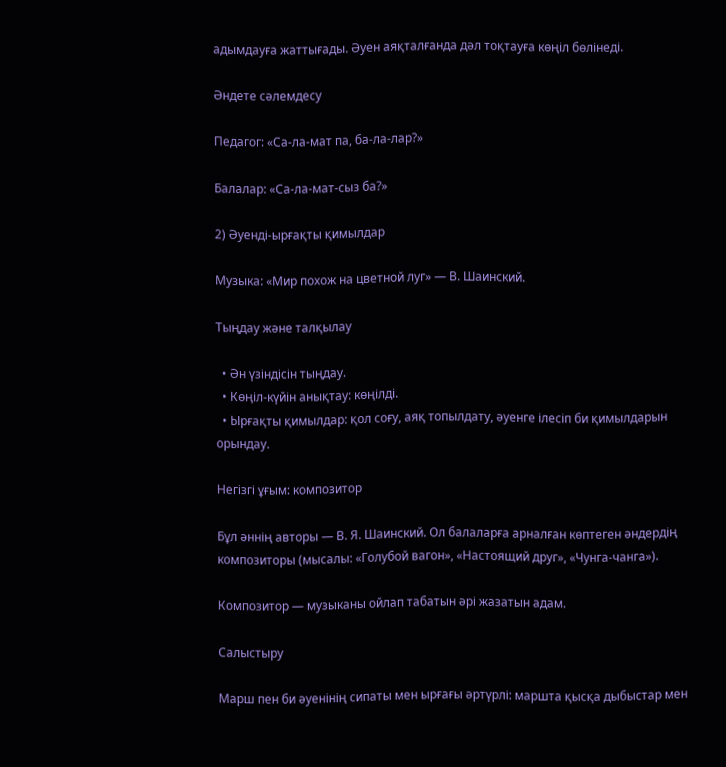адымдауға жаттығады. Әуен аяқталғанда дәл тоқтауға көңіл бөлінеді.

Әндете сәлемдесу

Педагог: «Са-ла-мат па, ба-ла-лар?»

Балалар: «Са-ла-мат-сыз ба?»

2) Әуенді-ырғақты қимылдар

Музыка: «Мир похож на цветной луг» — В. Шаинский.

Тыңдау және талқылау

  • Ән үзіндісін тыңдау.
  • Көңіл-күйін анықтау: көңілді.
  • Ырғақты қимылдар: қол соғу, аяқ топылдату, әуенге ілесіп би қимылдарын орындау.

Негізгі ұғым: композитор

Бұл әннің авторы — В. Я. Шаинский. Ол балаларға арналған көптеген әндердің композиторы (мысалы: «Голубой вагон», «Настоящий друг», «Чунга-чанга»).

Композитор — музыканы ойлап табатын әрі жазатын адам.

Салыстыру

Марш пен би әуенінің сипаты мен ырғағы әртүрлі: маршта қысқа дыбыстар мен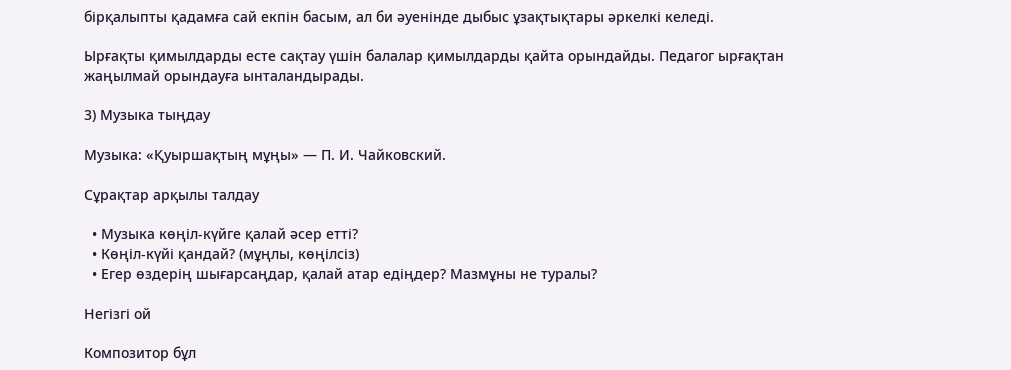бірқалыпты қадамға сай екпін басым, ал би әуенінде дыбыс ұзақтықтары әркелкі келеді.

Ырғақты қимылдарды есте сақтау үшін балалар қимылдарды қайта орындайды. Педагог ырғақтан жаңылмай орындауға ынталандырады.

3) Музыка тыңдау

Музыка: «Қуыршақтың мұңы» — П. И. Чайковский.

Сұрақтар арқылы талдау

  • Музыка көңіл-күйге қалай әсер етті?
  • Көңіл-күйі қандай? (мұңлы, көңілсіз)
  • Егер өздерің шығарсаңдар, қалай атар едіңдер? Мазмұны не туралы?

Негізгі ой

Композитор бұл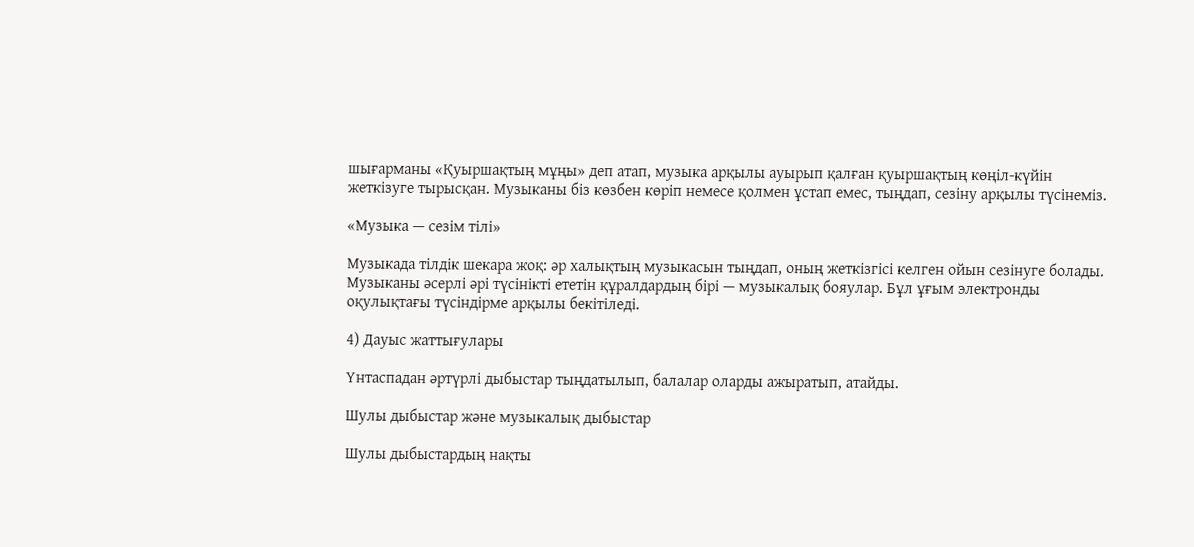шығарманы «Қуыршақтың мұңы» деп атап, музыка арқылы ауырып қалған қуыршақтың көңіл-күйін жеткізуге тырысқан. Музыканы біз көзбен көріп немесе қолмен ұстап емес, тыңдап, сезіну арқылы түсінеміз.

«Музыка — сезім тілі»

Музыкада тілдік шекара жоқ: әр халықтың музыкасын тыңдап, оның жеткізгісі келген ойын сезінуге болады. Музыканы әсерлі әрі түсінікті ететін құралдардың бірі — музыкалық бояулар. Бұл ұғым электронды оқулықтағы түсіндірме арқылы бекітіледі.

4) Дауыс жаттығулары

Үнтаспадан әртүрлі дыбыстар тыңдатылып, балалар оларды ажыратып, атайды.

Шулы дыбыстар және музыкалық дыбыстар

Шулы дыбыстардың нақты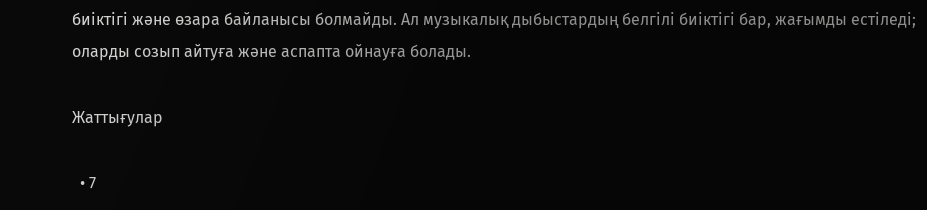биіктігі және өзара байланысы болмайды. Ал музыкалық дыбыстардың белгілі биіктігі бар, жағымды естіледі; оларды созып айтуға және аспапта ойнауға болады.

Жаттығулар

  • 7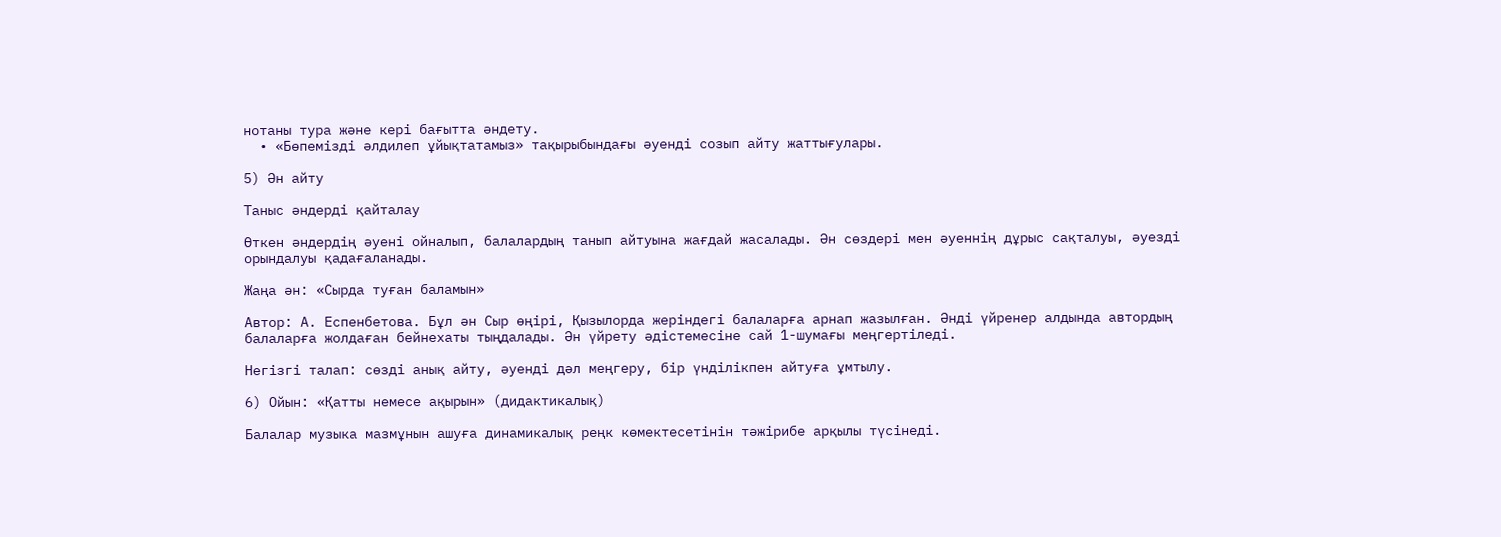нотаны тура және кері бағытта әндету.
  • «Бөпемізді әлдилеп ұйықтатамыз» тақырыбындағы әуенді созып айту жаттығулары.

5) Ән айту

Таныс әндерді қайталау

Өткен әндердің әуені ойналып, балалардың танып айтуына жағдай жасалады. Ән сөздері мен әуеннің дұрыс сақталуы, әуезді орындалуы қадағаланады.

Жаңа ән: «Сырда туған баламын»

Автор: А. Еспенбетова. Бұл ән Сыр өңірі, Қызылорда жеріндегі балаларға арнап жазылған. Әнді үйренер алдында автордың балаларға жолдаған бейнехаты тыңдалады. Ән үйрету әдістемесіне сай 1-шумағы меңгертіледі.

Негізгі талап: сөзді анық айту, әуенді дәл меңгеру, бір үнділікпен айтуға ұмтылу.

6) Ойын: «Қатты немесе ақырын» (дидактикалық)

Балалар музыка мазмұнын ашуға динамикалық реңк көмектесетінін тәжірибе арқылы түсінеді.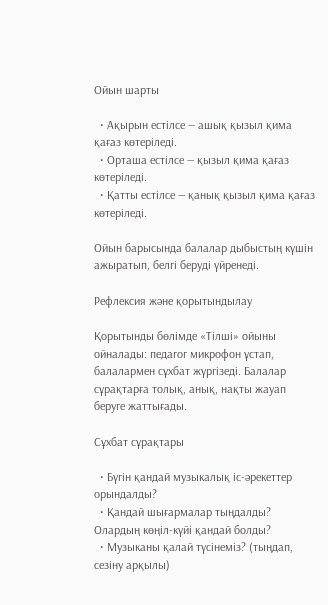Ойын шарты

  • Ақырын естілсе — ашық қызыл қима қағаз көтеріледі.
  • Орташа естілсе — қызыл қима қағаз көтеріледі.
  • Қатты естілсе — қанық қызыл қима қағаз көтеріледі.

Ойын барысында балалар дыбыстың күшін ажыратып, белгі беруді үйренеді.

Рефлексия және қорытындылау

Қорытынды бөлімде «Тілші» ойыны ойналады: педагог микрофон ұстап, балалармен сұхбат жүргізеді. Балалар сұрақтарға толық, анық, нақты жауап беруге жаттығады.

Сұхбат сұрақтары

  • Бүгін қандай музыкалық іс-әрекеттер орындалды?
  • Қандай шығармалар тыңдалды? Олардың көңіл-күйі қандай болды?
  • Музыканы қалай түсінеміз? (тыңдап, сезіну арқылы)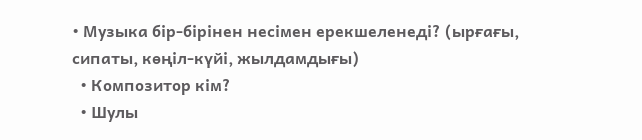• Музыка бір-бірінен несімен ерекшеленеді? (ырғағы, сипаты, көңіл-күйі, жылдамдығы)
  • Композитор кім?
  • Шулы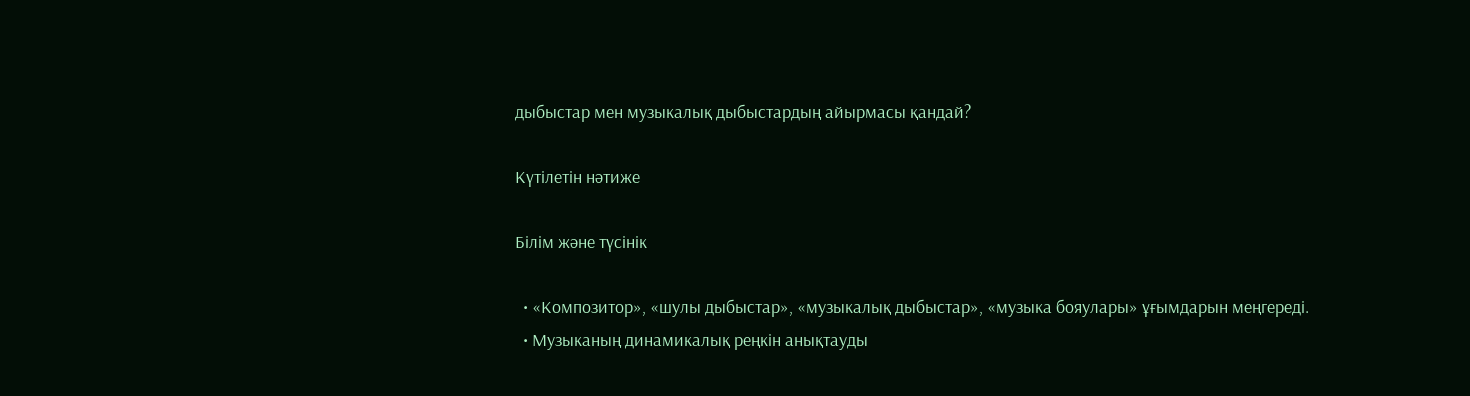дыбыстар мен музыкалық дыбыстардың айырмасы қандай?

Күтілетін нәтиже

Білім және түсінік

  • «Композитор», «шулы дыбыстар», «музыкалық дыбыстар», «музыка бояулары» ұғымдарын меңгереді.
  • Музыканың динамикалық реңкін анықтауды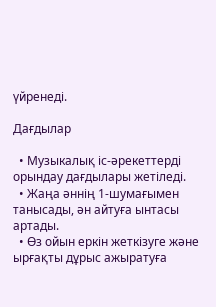үйренеді.

Дағдылар

  • Музыкалық іс-әрекеттерді орындау дағдылары жетіледі.
  • Жаңа әннің 1-шумағымен танысады, ән айтуға ынтасы артады.
  • Өз ойын еркін жеткізуге және ырғақты дұрыс ажыратуға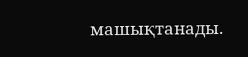машықтанады.